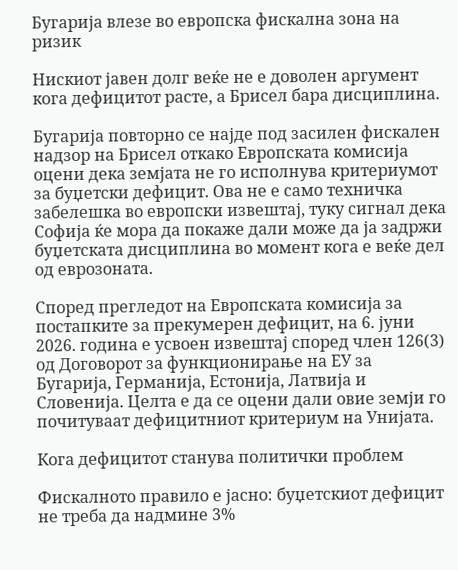Бугарија влезе во европска фискална зона на ризик

Нискиот јавен долг веќе не е доволен аргумент кога дефицитот расте, а Брисел бара дисциплина.

Бугарија повторно се најде под засилен фискален надзор на Брисел откако Европската комисија оцени дека земјата не го исполнува критериумот за буџетски дефицит. Ова не е само техничка забелешка во европски извештај, туку сигнал дека Софија ќе мора да покаже дали може да ја задржи буџетската дисциплина во момент кога е веќе дел од еврозоната.

Според прегледот на Европската комисија за постапките за прекумерен дефицит, на 6. јуни 2026. година е усвоен извештај според член 126(3) од Договорот за функционирање на ЕУ за Бугарија, Германија, Естонија, Латвија и Словенија. Целта е да се оцени дали овие земји го почитуваат дефицитниот критериум на Унијата.

Кога дефицитот станува политички проблем

Фискалното правило е јасно: буџетскиот дефицит не треба да надмине 3%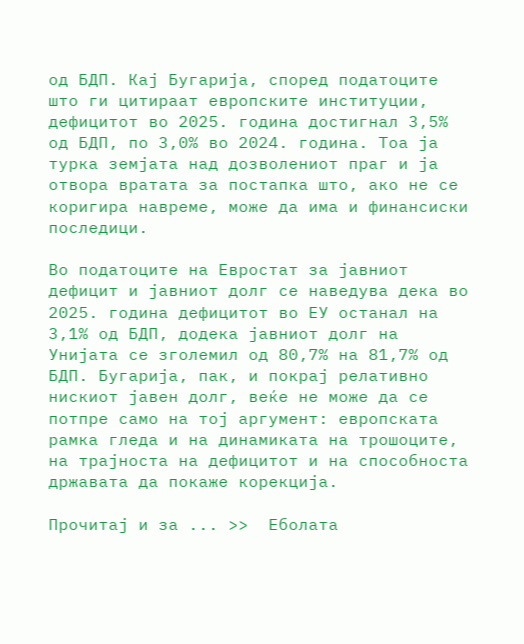од БДП. Кај Бугарија, според податоците што ги цитираат европските институции, дефицитот во 2025. година достигнал 3,5% од БДП, по 3,0% во 2024. година. Тоа ја турка земјата над дозволениот праг и ја отвора вратата за постапка што, ако не се коригира навреме, може да има и финансиски последици.

Во податоците на Евростат за јавниот дефицит и јавниот долг се наведува дека во 2025. година дефицитот во ЕУ останал на 3,1% од БДП, додека јавниот долг на Унијата се зголемил од 80,7% на 81,7% од БДП. Бугарија, пак, и покрај релативно нискиот јавен долг, веќе не може да се потпре само на тој аргумент: европската рамка гледа и на динамиката на трошоците, на трајноста на дефицитот и на способноста државата да покаже корекција.

Прочитај и за ... >>  Еболата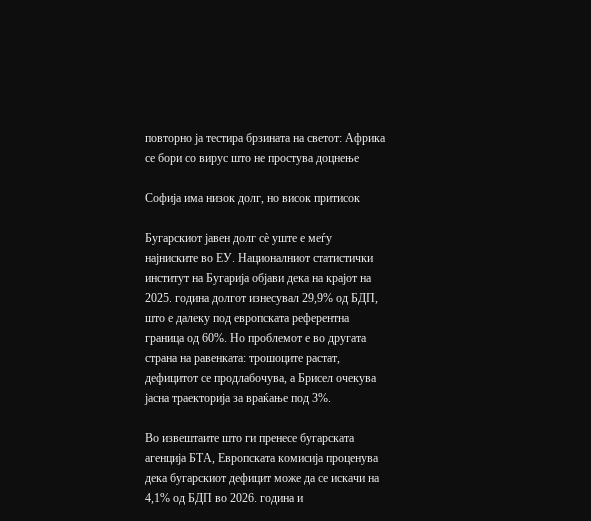повторно ја тестира брзината на светот: Африка се бори со вирус што не простува доцнење

Софија има низок долг, но висок притисок

Бугарскиот јавен долг сè уште е меѓу најниските во ЕУ. Националниот статистички институт на Бугарија објави дека на крајот на 2025. година долгот изнесувал 29,9% од БДП, што е далеку под европската референтна граница од 60%. Но проблемот е во другата страна на равенката: трошоците растат, дефицитот се продлабочува, а Брисел очекува јасна траекторија за враќање под 3%.

Во извештаите што ги пренесе бугарската агенција БТА, Европската комисија проценува дека бугарскиот дефицит може да се искачи на 4,1% од БДП во 2026. година и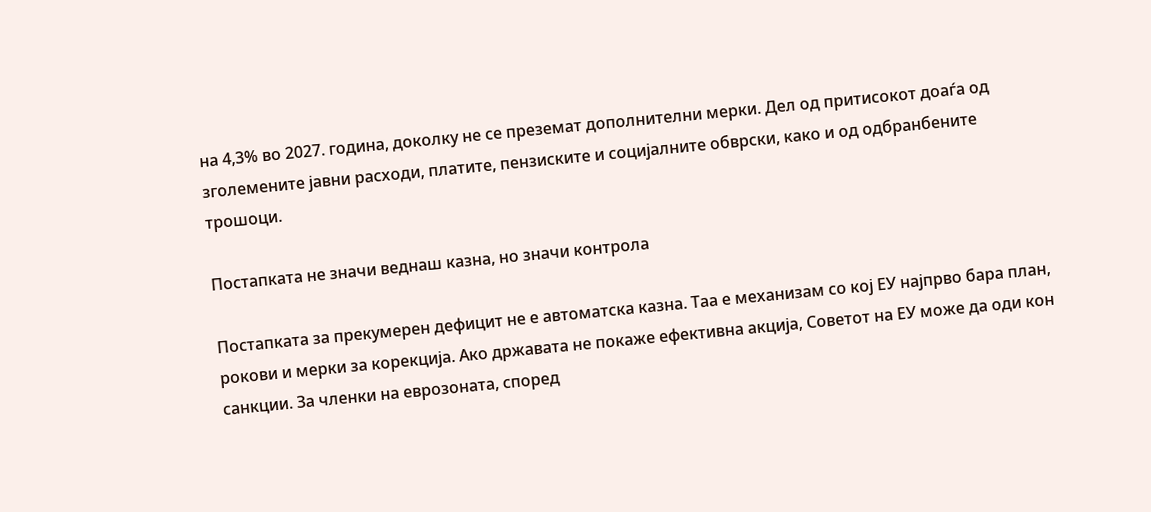на 4,3% во 2027. година, доколку не се преземат дополнителни мерки. Дел од притисокот доаѓа од зголемените јавни расходи, платите, пензиските и социјалните обврски, како и од одбранбените трошоци.

Постапката не значи веднаш казна, но значи контрола

Постапката за прекумерен дефицит не е автоматска казна. Таа е механизам со кој ЕУ најпрво бара план, рокови и мерки за корекција. Ако државата не покаже ефективна акција, Советот на ЕУ може да оди кон санкции. За членки на еврозоната, според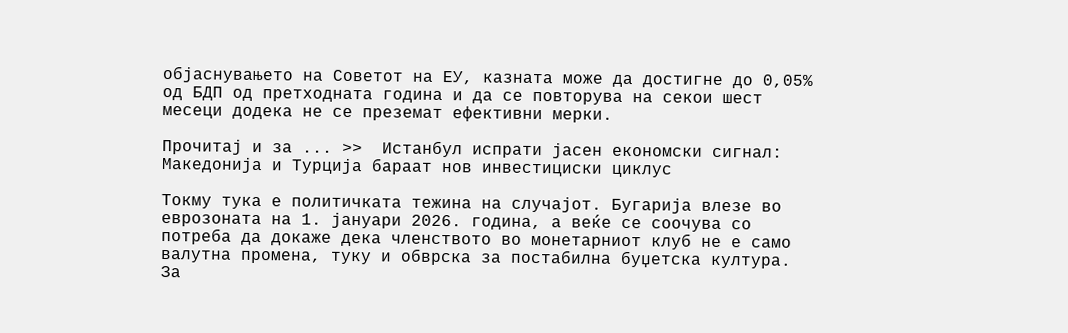објаснувањето на Советот на ЕУ, казната може да достигне до 0,05% од БДП од претходната година и да се повторува на секои шест месеци додека не се преземат ефективни мерки.

Прочитај и за ... >>  Истанбул испрати јасен економски сигнал: Македонија и Турција бараат нов инвестициски циклус

Токму тука е политичката тежина на случајот. Бугарија влезе во еврозоната на 1. јануари 2026. година, а веќе се соочува со потреба да докаже дека членството во монетарниот клуб не е само валутна промена, туку и обврска за постабилна буџетска култура. За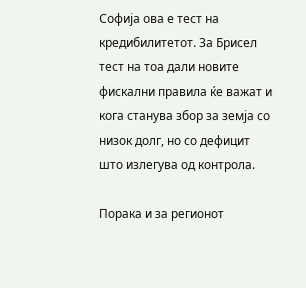Софија ова е тест на кредибилитетот. За Брисел тест на тоа дали новите фискални правила ќе важат и кога станува збор за земја со низок долг, но со дефицит што излегува од контрола.

Порака и за регионот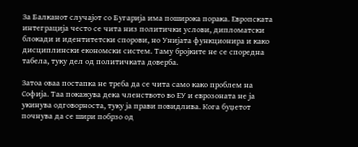За Балканот случајот со Бугарија има поширока порака. Европската интеграција често се чита низ политички услови, дипломатски блокади и идентитетски спорови, но Унијата функционира и како дисциплински економски систем. Таму бројките не се споредна табела, туку дел од политичката доверба.

Затоа оваа постапка не треба да се чита само како проблем на Софија. Таа покажува дека членството во ЕУ и еврозоната не ја укинува одговорноста, туку ја прави повидлива. Кога буџетот почнува да се шири побрзо од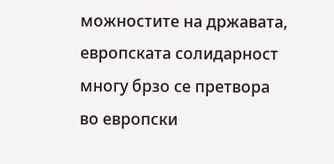можностите на државата, европската солидарност многу брзо се претвора во европски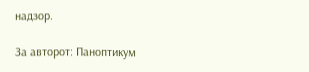надзор.

За авторот: Паноптикум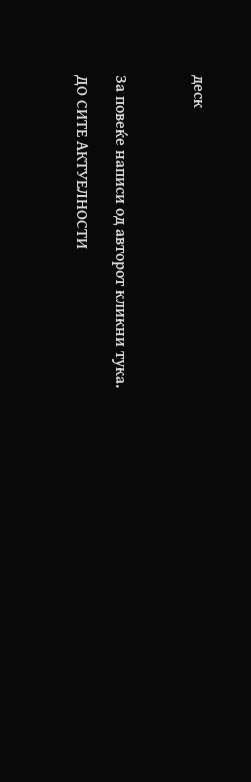деск



За повеќе написи од авторот кликни тука.

ДО СИТЕ АКТУЕЛНОСТИ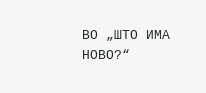ВО „ШТО ИМА НОВО?“